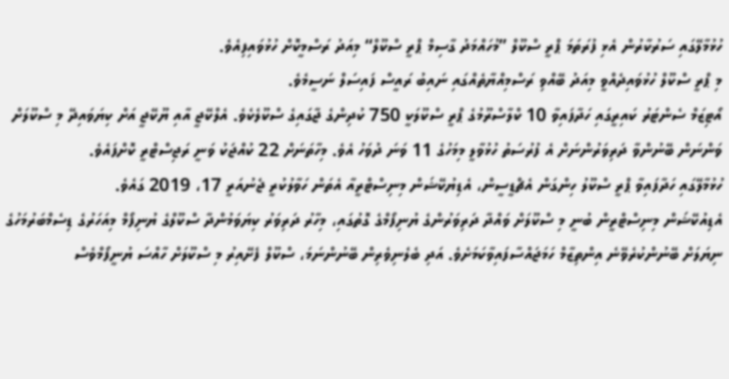ހުޅުމާލޭގައި ސަރުކާރުން އެޅި ފުރަތަމަ ޕްރީ ސްކޫލް ”މުހައްމަދު ގާސިމް ޕްރީ ސްކޫލް“ މިއަދު ރަސްމީކޮށް ހުޅުވައިފިއެވެ.
މި ޕްރީ ސްކޫލް ހުޅުވައިދެއްވީ މިއަދު ބޭއްވި ރަސްމިއްޔާތެއްގައި ނައިބު ރައީސް ފައިސަލް ނަސީމެވެ.
އޯޓިޒަމް ސެންޓަރު ކައިރީގައި ހަދާފައިވާ 10 ކްލާސްރޫމުގެ ޕްރީ ސްކޫލަކީ 750 ކުދިންގެ ޖާގައިގެ ސްކޫލެކެވެ. އެލްކޭޖީ އާއި ޔޫކޭޖީ އަށް ކިޔަވައިދޭ މި ސްކޫލަށް ވަންނަން ބޭނުންވާ ދަރިވަރުންނަށް އެ ފުރުސަތު ހުޅުވާލީ މިމަހުގެ 11 ވަނަ ދުވަހު އެވެ. މިހާތަނަށް 22 ކުއްޖަކު ވަނީ ރަޖިސްޓްރީ ކޮށްފައެވެ.
ހުޅުމާލޭގައި ހަދާފައިވާ ޕްރީ ސްކޫލު ހިންގަން އެޗްޑީސީން، އެޑިޔުކޭޝަން މިނިސްޓްރީއާ އެތަން ހަވާލުކުރީ ޖެނުއަރީ 17، 2019 ގައެވެ.
އެޑިއުކޭޝަން މިނިސްޓްރީން ބުނީ މި ސްކޫލަށް ވައްދާ ދަރިވަރުންގެ ޔުނިފޯމްގެ ގޮތުގައި، މިހާރު ދަރިވަރު ކިޔަވަމުންދާ ސްކޫލްގެ ޔުނިފޯމް މިއަހަރުގެ ޑިސެމްބަރުމަހުގެ ނިޔަލަށް ބޭނުންކުރެވޭނެ އިންތިޒާމް ހަމަޖައްސާފައިވާކަމަށެވެ. އަދި ބެލެނިވެރިން ބޭނުންނަމަ، ސްކޫލް ފެށޭއިރު މި ސްކޫލަށް ހާއްސަ ޔުނީފޯމްވެސް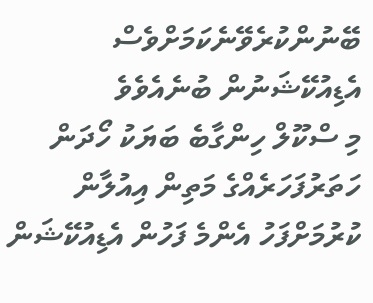ބޭނުންކުރެވޭނެކަމަށްވެސް އެޑިއުކޭޝަނުން ބުނެއެވެވެ
މި ސްކޫލް ހިންގާބެ ބަޔަކު ހޯދަން ހަތަރުފަހަރެއްގެ މަތިން އިއުލާން ކުރުމަށްފަހު އެންމެ ފަހުން އެޑިއުކޭޝަން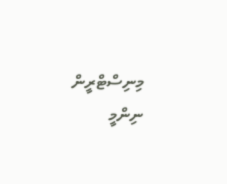މިނިސްޓްރީން ނިންމީ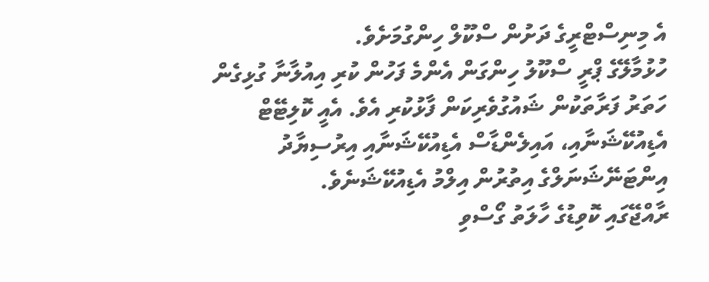އެ މިނިސްޓްރީގެ ދަށުން ސްކޫލް ހިންގުމަށެވެ.
ހުޅުމާލޭގެ ޕްރީ ސްކޫލު ހިންގަން އެންމެ ފަހުން ކުރި އިއުލާނާ ގުޅިގެން ހަތަރު ފަރާތަކުން ޝައުގުވެރިކަން ފާޅުކުރި އެވެ. އެއީ ކޮލިޓޭޓް އެޑިއުކޭޝަނާއި، އައިލެންޑާސް އެޑިއުކޭޝަނާއި އިރުސިޔާދު އިންޓަނޭޝަނަލްގެ އިތުރުން އިލްމު އެޑިއުކޭޝަނެވެ.
ރާއްޖޭގައި ކޮވިޑުގެ ހާލަތު ގޯސްވި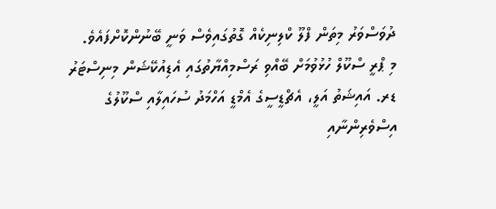ދުވަސްވަރު މިތަން ފްލޫ ކްލިނިކެއް ގޮތުގައިވެސް ވަނީ ބޭނުންކޮށްފައެވެ.
މި ޕްރީ ސްކޫލް ހުޅުވުމަށް ބޭއްވި ރަސްމިއްޔާތުގައި އެޑިއުކޭޝަން މިނިސްޓަރު ޑރ. އައިޝަތު އަލީ، އެޗްޑީސީގެ އެމްޑީ އަހްމަދު ސުހައިލާއި ސްކޫލުގެ އިސްވެރިންނާއި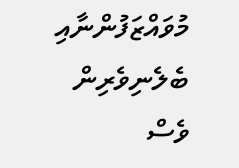މުވައްޒަފުންނާއި ބެލެނިވެރިން ވެސް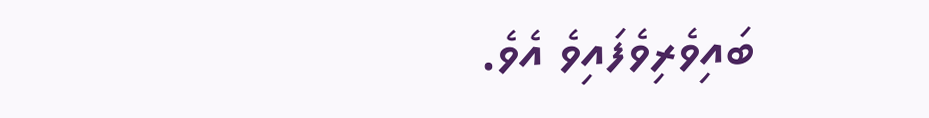ބައިވެރިވެފައިވެ އެވެ.